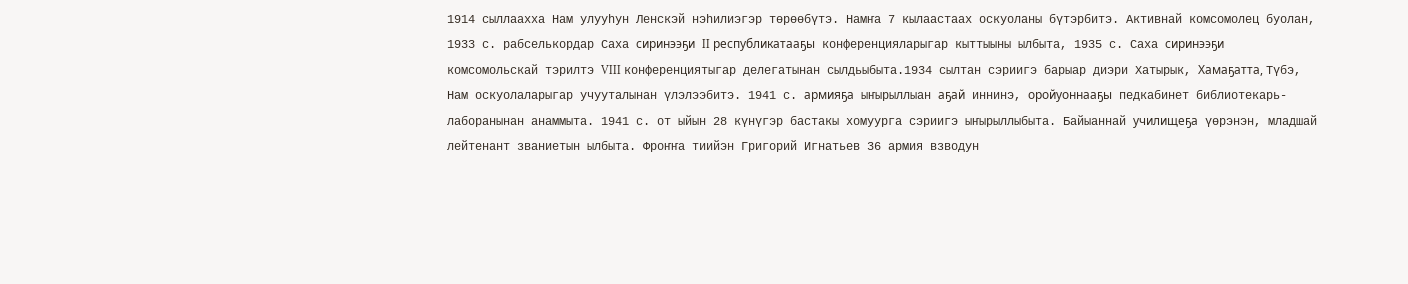1914 сыллаахха Нам улууһун Ленскэй нэһилиэгэр төрөөбүтэ. Намҥа 7 кылаастаах оскуоланы бүтэрбитэ. Активнай комсомолец буолан, 1933 с. рабселькордар Саха сиринээҕи II республикатааҕы конференцияларыгар кыттыыны ылбыта, 1935 с. Саха сиринээҕи комсомольскай тэрилтэ VIII конференциятыгар делегатынан сылдьыбыта.1934 сылтан сэриигэ барыар диэри Хатырык, Хамаҕатта, Түбэ, Нам оскуолаларыгар учууталынан үлэлээбитэ. 1941 с. армияҕа ыҥырыллыан аҕай иннинэ, оройуоннааҕы педкабинет библиотекарь-лаборанынан анаммыта. 1941 с. от ыйын 28 күнүгэр бастакы хомуурга сэриигэ ыҥырыллыбыта. Байыаннай училищеҕа үөрэнэн, младшай лейтенант званиетын ылбыта. Фроҥҥа тиийэн Григорий Игнатьев 36 армия взводун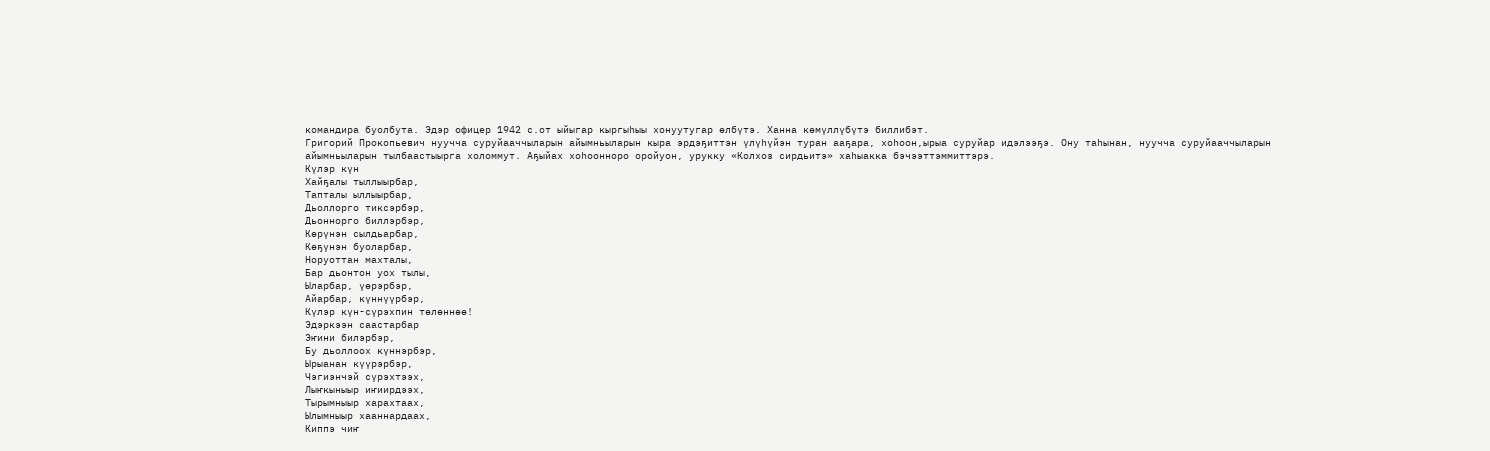командира буолбута. Эдэр офицер 1942 с.от ыйыгар кыргыһыы хонуутугар өлбүтэ. Ханна көмүллүбүтэ биллибэт.
Григорий Прокопьевич нуучча суруйааччыларын айымньыларын кыра эрдэҕиттэн үлүһүйэн туран ааҕара, хоһоон,ырыа суруйар идэлээҕэ. Ону таһынан, нуучча суруйааччыларын айымньыларын тылбаастыырга холоммут. Аҕыйах хоһоонноро оройуон, урукку «Колхоз сирдьитэ» хаһыакка бэчээттэммиттэрэ.
Күлэр күн
Хайҕалы тыллыырбар,
Тапталы ыллыырбар,
Дьоллорго тиксэрбэр,
Дьоннорго биллэрбэр,
Көрүнэн сылдьарбар,
Көҕүнэн буоларбар,
Норуоттан махталы,
Бар дьонтон уох тылы,
Ыларбар, үөрэрбэр,
Айарбар, күннүүрбэр,
Күлэр күн-сүрэхпин төлөннөө!
Эдэркээн саастарбар
Эҥини билэрбэр,
Бу дьоллоох күннэрбэр,
Ырыанан күүрэрбэр,
Чэгиэнчэй сүрэхтээх,
Лыҥкыныыр иҥиирдээх,
Тырымныыр харахтаах,
Ылымныыр хааннардаах,
Киппэ чиҥ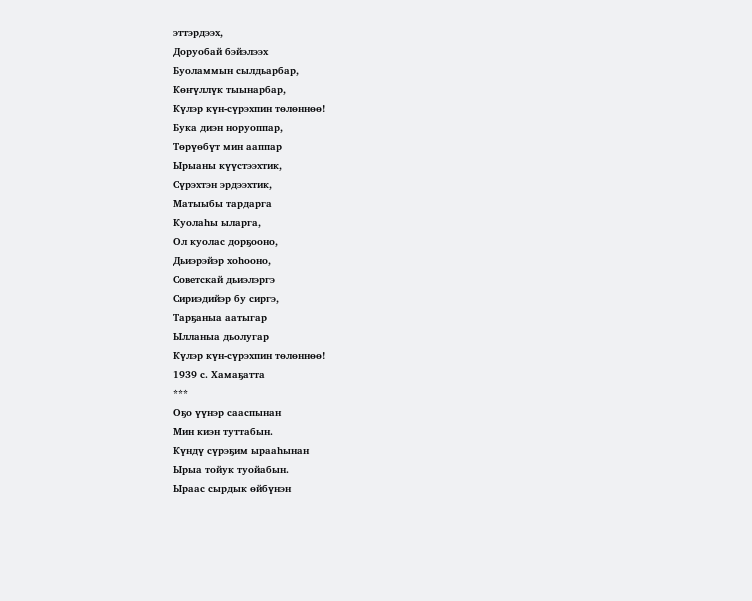эттэрдээх,
Доруобай бэйэлээх
Буоламмын сылдьарбар,
Көҥүллүк тыынарбар,
Күлэр күн-сүрэхпин төлөннөө!
Бука диэн норуоппар,
Төрүөбүт мин ааппар
Ырыаны күүстээхтик,
Сүрэхтэн эрдээхтик,
Матыыбы тардарга
Куолаһы ыларга,
Ол куолас дорҕооно,
Дьиэрэйэр хоһооно,
Советскай дьиэлэргэ
Сириэдийэр бу сиргэ,
Тарҕаныа аатыгар
Ылланыа дьолугар
Күлэр күн-сүрэхпин төлөннөө!
1939 с. Хамаҕатта
***
Оҕо үүнэр сааспынан
Мин киэн туттабын.
Күндү сүрэҕим ырааһынан
Ырыа тойук туойабын.
Ыраас сырдык өйбүнэн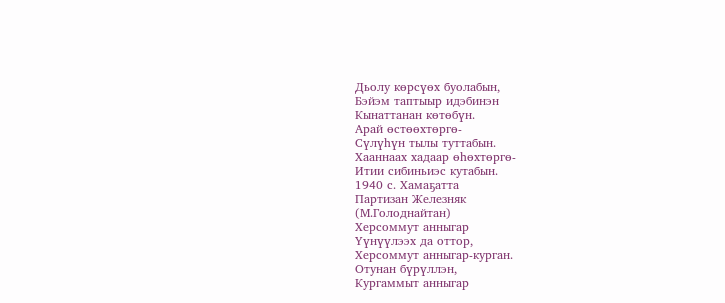Дьолу көрсүөх буолабын,
Бэйэм таптыыр идэбинэн
Кынаттанан көтөбүн.
Арай өстөөхтөргө-
Сүлүһүн тылы туттабын.
Хааннаах хадаар өһөхтөргө-
Итии сибиньиэс кутабын.
1940 с. Хамаҕатта
Партизан Железняк
(М.Голоднайтан)
Херсоммут анныгар
Үүнүүлээх да оттор,
Херсоммут анныгар-курган.
Отунан бүрүллэн,
Кургаммыт анныгар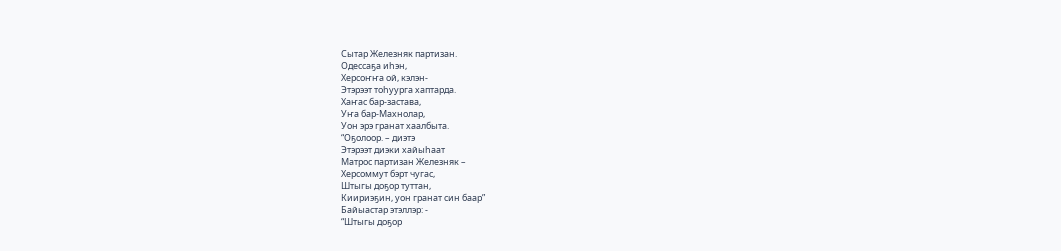Сытар Железняк партизан.
Одессаҕа иһэн,
Херсоҥҥа ой, кэлэн-
Этэрээт тоһуурга хаптарда.
Хаҥас бар-застава,
Уҥа бар-Махнолар,
Уон эрэ гранат хаалбыта.
“Оҕолоор. – диэтэ
Этэрээт диэки хайыһаат
Матрос партизан Железняк –
Херсоммут бэрт чугас,
Штыгы доҕор туттан,
Киириэҕин, уон гранат син баар”
Байыастар этэллэр: -
“Штыгы доҕор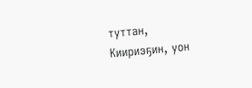туттан,
Киириэҕин, уон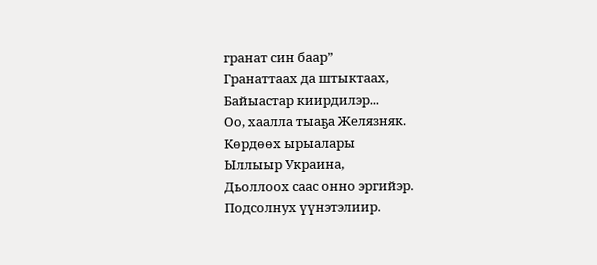гранат син баар”
Гранаттаах да штыктаах,
Байыастар киирдилэр...
Оо, хаалла тыаҕа Желязняк.
Көрдөөх ырыалары
Ыллыыр Украина,
Дьоллоох саас онно эргийэр.
Подсолнух үүнэтэлиир.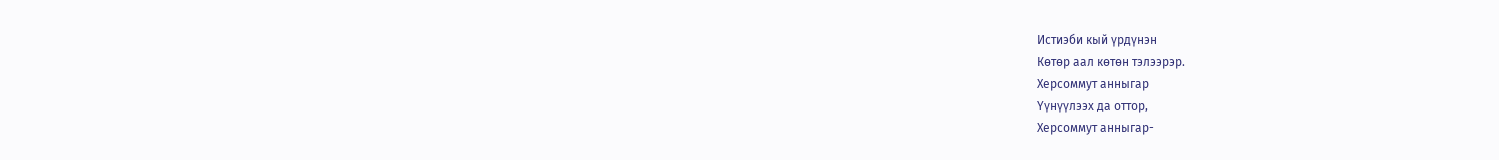Истиэби кый үрдүнэн
Көтөр аал көтөн тэлээрэр.
Херсоммут анныгар
Үүнүүлээх да оттор,
Херсоммут анныгар-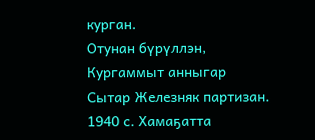курган.
Отунан бүрүллэн,
Кургаммыт анныгар
Сытар Железняк партизан.
1940 с. Хамаҕатта